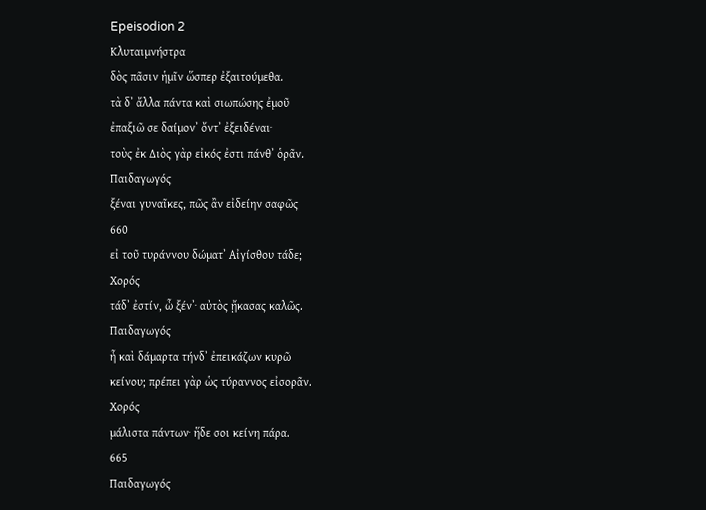Epeisodion 2
Κλυταιμνήστρα
δὸς πᾶσιν ἡμῖν ὥσπερ ἐξαιτούμεθα.
τὰ δʼ ἄλλα πάντα καὶ σιωπώσης ἐμοῦ
ἐπαξιῶ σε δαίμονʼ ὄντʼ ἐξειδέναι·
τοὺς ἐκ Διὸς γὰρ εἰκός ἐστι πάνθʼ ὁρᾶν.
Παιδαγωγός
ξέναι γυναῖκες, πῶς ἂν εἰδείην σαφῶς
660
εἰ τοῦ τυράννου δώματʼ Αἰγίσθου τάδε;
Χορός
τάδʼ ἐστίν, ὦ ξένʼ· αὐτὸς ᾔκασας καλῶς.
Παιδαγωγός
ἦ καὶ δάμαρτα τήνδʼ ἐπεικάζων κυρῶ
κείνου; πρέπει γὰρ ὡς τύραννος εἰσορᾶν.
Χορός
μάλιστα πάντων· ἥδε σοι κείνη πάρα.
665
Παιδαγωγός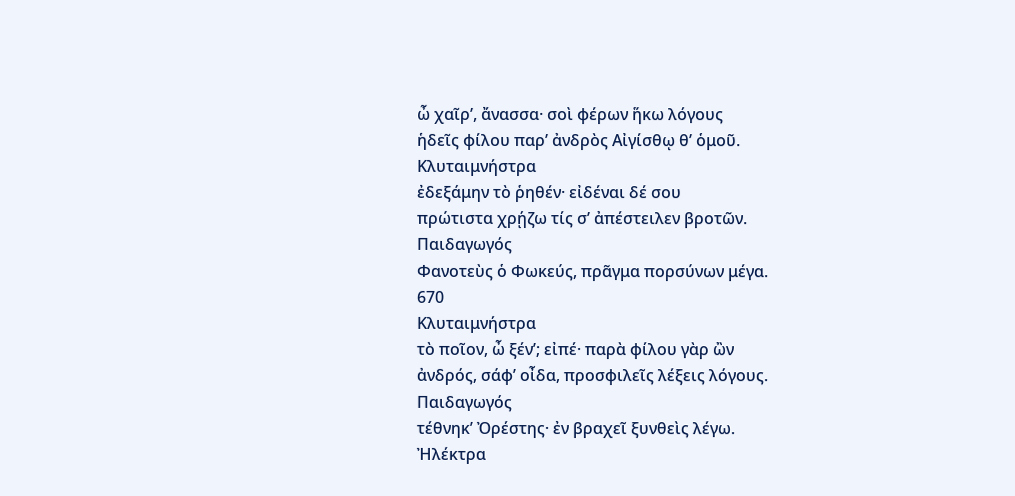ὦ χαῖρʼ, ἄνασσα· σοὶ φέρων ἥκω λόγους
ἡδεῖς φίλου παρʼ ἀνδρὸς Αἰγίσθῳ θʼ ὁμοῦ.
Κλυταιμνήστρα
ἐδεξάμην τὸ ῥηθέν· εἰδέναι δέ σου
πρώτιστα χρῄζω τίς σʼ ἀπέστειλεν βροτῶν.
Παιδαγωγός
Φανοτεὺς ὁ Φωκεύς, πρᾶγμα πορσύνων μέγα.
670
Κλυταιμνήστρα
τὸ ποῖον, ὦ ξένʼ; εἰπέ· παρὰ φίλου γὰρ ὢν
ἀνδρός, σάφʼ οἶδα, προσφιλεῖς λέξεις λόγους.
Παιδαγωγός
τέθνηκʼ Ὀρέστης· ἐν βραχεῖ ξυνθεὶς λέγω.
Ἠλέκτρα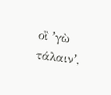οἲ ʼγὼ τάλαινʼ,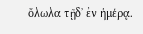ὄλωλα τῇδʼ ἐν ἡμέρᾳ.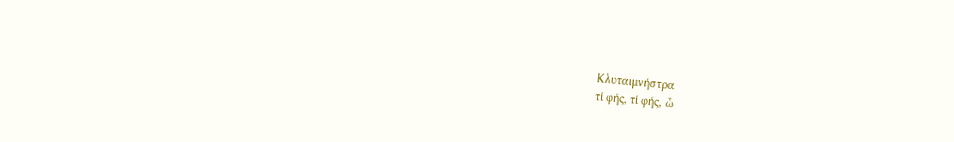Κλυταιμνήστρα
τί φής, τί φής, ὦ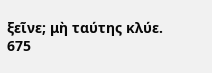ξεῖνε; μὴ ταύτης κλύε.
675